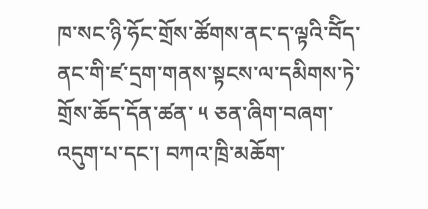ཁ་སང་ཉི་ཧོང་གྲོས་ཚོགས་ནང་ད་ལྟའི་བོིད་ནང་གི་ཛ་དྲག་གནས་སྟངས་ལ་དམིགས་ཏེ་གྲོས་ཆོད་དོན་ཚན་ ༥ ཅན་ཞིག་བཞག་འདུག་པ་དང་། བཀའ་ཁྲི་མཆོག་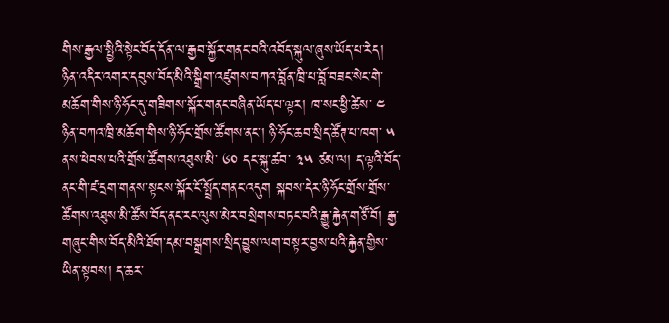གིས་རྒྱལ་སྤྱིའི་སྟེང་བོད་དོན་ལ་རྒྱབ་སྐྱོར་གནང་བའི་འབོད་སྐུལ་ཞུས་ཡོད་པ་རེད།
ཉིན་འདིར་འགར་དབུས་བོད་མིའི་སྒྲིག་འཛུགས་བཀའ་བློན་ཁྲི་པ་བློ་བཟང་སེང་གེ་མཆོག་གིས་ཉི་ཧོང་དུ་གཟིགས་སྐོར་གནང་བཞིན་ཡོད་པ་ལྟར། ཁ་སང་ཕྱི་ཚེས་ ༤ ཉིན་བཀའ་ཁྲི་མཆོག་གིས་ཉི་ཧོང་གྲོས་ཚོགས་ནང་། ཉི་ཧོང་ཆབ་སྲིད་ཚོཊ་པ་ཁག་ ༥ ནས་ཕེབས་པའི་གྲོས་ཚོགས་འཐུས་མི་ ༦༠ དང་སྐུ་ཚབ་ ༣༥ ཙམ་ལ། ད་ལྟའི་བོད་ནང་གི་ཛ་དྲག་གནས་སྟངས་སྐོར་ངོ་སྤྲོད་གནང་འདུག སྐབས་དེར་ཉི་ཧོང་གྲོས་གྲོས་ཚོགས་འཐུས་མི་ཚོས་བོད་ནང་རང་ལུས་མེར་བསྲེགས་བཏང་བའི་རྒྱུ་རྐྱེན་གཙོ་བོ། རྒྱ་གཞུང་གིས་བོད་མིའི་ཐོག་དམ་བསྒྲགས་སྲིད་བྱུས་ལག་བསྟར་བྱས་པའི་རྐྱེན་གྱིས་ཡིན་སྟབས། ད་ཆར་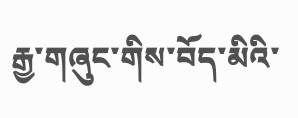རྒྱ་གཞུང་གིས་བོད་མིའི་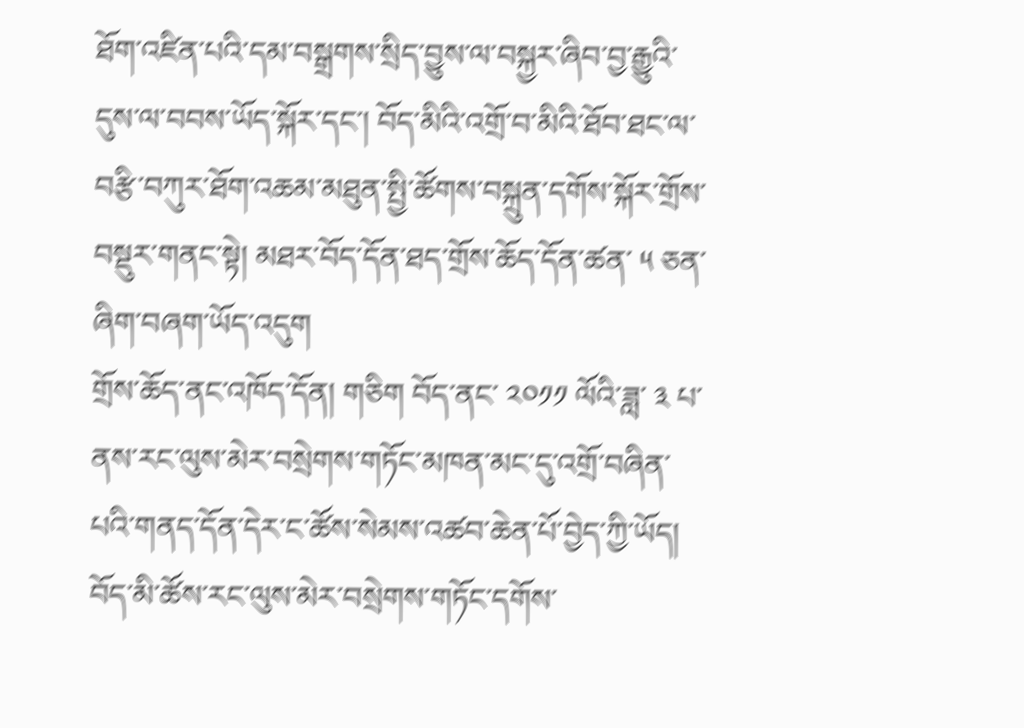ཐོག་འཛིན་པའི་དམ་བསྒྲགས་སྲིད་བྱུས་ལ་བསྐྱར་ཞིབ་བྱ་རྒྱུའི་དུས་ལ་བབས་ཡོད་སྐོར་དང་། བོད་མིའི་འགྲོ་བ་མིའི་ཐོབ་ཐང་ལ་བརྩི་བཀུར་ཐོག་འཆམ་མཐུན་སྤྱི་ཚོགས་བསྐྲུན་དགོས་སྐོར་གྲོས་བསྡུར་གནང་སྟེ། མཐར་བོད་དོན་ཐད་གྲོས་ཆོད་དོན་ཚན་ ༥ ཅན་ཞིག་བཞག་ཡོད་འདུག
གྲོས་ཆོད་ནང་འཁོད་དོན། གཅིག བོད་ནང་ ༢༠༡༡ ལོའི་ཟླ་ ༣ པ་ནས་རང་ལུས་མེར་བསྲེགས་གཏོང་མཁན་མང་དུ་འགྲོ་བཞིན་པའི་གནད་དོན་དེར་ང་ཚོས་སེམས་འཚབ་ཆེན་པོ་བྱེད་ཀྱི་ཡོད། བོད་མི་ཚོས་རང་ལུས་མེར་བསྲེགས་གཏོང་དགོས་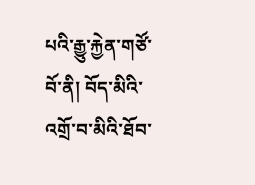པའི་རྒྱུ་རྐྱེན་གཙོ་བོ་ནི། བོད་མིའི་འགྲོ་བ་མིའི་ཐོབ་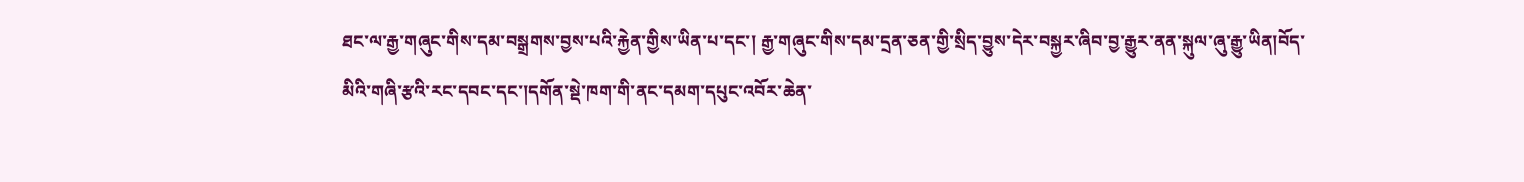ཐང་ལ་རྒྱ་གཞུང་གིས་དམ་བསྒྲགས་བྱས་པའི་རྐྱེན་གྱིས་ཡིན་པ་དང་། རྒྱ་གཞུང་གིས་དམ་དྲན་ཅན་གྱི་སྲིད་བྱུས་དེར་བསྐྱར་ཞིབ་བྱ་རྒྱུར་ནན་སྐུལ་ཞུ་རྒྱུ་ཡིན།བོད་མིའི་གཞི་རྩའི་རང་དབང་དང་།དགོན་སྡེ་ཁག་གི་ནང་དམག་དཔུང་འབོར་ཆེན་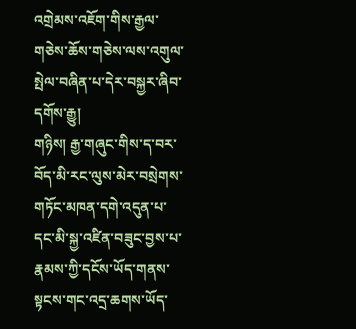འགྲེམས་འཇོག་གིས་རྒྱལ་གཅེས་ཆོས་གཅེས་ལས་འགུལ་སྤེལ་བཞིན་པ་དེར་བསྐྱར་ཞིབ་དགོས་རྒྱུ།
གཉིས། རྒྱ་གཞུང་གིས་ད་བར་བོད་མི་རང་ལུས་མེར་བསྲེགས་གཏོང་མཁན་དགེ་འདུན་པ་དང་མི་སྐྱ་འཛིན་བཟུང་བྱས་པ་རྣམས་ཀྱི་དངོས་ཡོད་གནས་སྟངས་གང་འདྲ་ཆགས་ཡོད་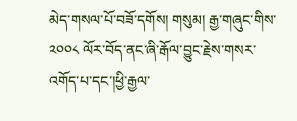མེད་གསལ་པོ་བཟོ་དགོས། གསུམ། རྒྱ་གཞུང་གིས་ ༢༠༠༨ ལོར་བོད་ནང་ཞི་རྒོལ་བྱུང་རྗེས་གསར་འགོད་པ་དང་།ཕྱི་རྒྱལ་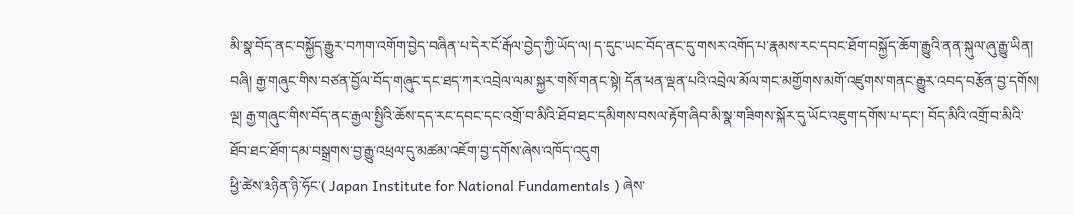མི་སྣ་བོད་ནང་བསྐྱོད་རྒྱུར་བཀག་འགོག་བྱེད་བཞིན་པ་དེར་ངོ་རྒོལ་བྱེད་ཀྱི་ཡོད་ལ། ད་དུང་ཡང་བོད་ནང་དུ་གསར་འགོད་པ་རྣམས་རང་དབང་ཐོག་བསྐྱོད་ཆོག་རྒྱུའི་ནན་སྐུལ་ཞུ་རྒྱུ་ཡིན།
བཞི། རྒྱ་གཞུང་གིས་བཙན་བྱོལ་བོད་གཞུང་དང་ཐད་ཀར་འབྲེལ་ལམ་སྐྱར་གསོ་གནང་སྟེ། དོན་ཕན་ལྡན་པའི་འབྲེལ་མོལ་གང་མགྱོགས་མགོ་འཛུགས་གནང་རྒྱུར་འབད་བརྩོན་བྱ་དགོས། ལྔ། རྒྱ་གཞུང་གིས་བོད་ནང་རྒྱལ་སྤྱིའི་ཆོས་དད་རང་དབང་དང་འགྲོ་བ་མིའི་ཐོབ་ཐང་དམིགས་བསལ་རྟོག་ཞིབ་མི་སྣ་གཟིགས་སྐོར་དུ་ཡོང་འཇུག་དགོས་པ་དང་། བོད་མིའི་འགྲོ་བ་མིའི་ཐོབ་ཐང་ཐོག་དམ་བསྒྲགས་བྱ་རྒྱུ་འཕྲལ་དུ་མཚམ་འཇོག་བྱ་དགོས་ཞེས་འཁོད་འདུག
ཕྱི་ཚེས་༣ཉིན་ཉི་ཧོང་( Japan Institute for National Fundamentals ) ཞེས་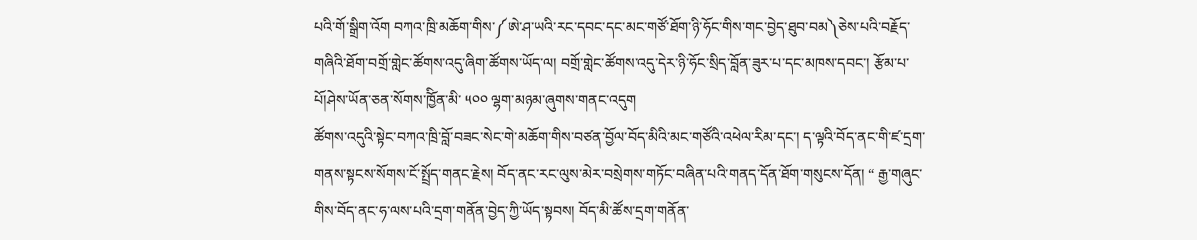པའི་གོ་སྒྲིག་འོག བཀའ་ཁྲི་མཆོག་གིས་༼ཨེ་ཤ་ཡའི་རང་དབང་དང་མང་གཙོ་ཐོག་ཉི་ཧོང་གིས་གང་བྱེད་ཐུབ་བམ༽ཅེས་པའི་བརྗོད་གཞིའི་ཐོག་བགྲོ་གླེང་ཚོགས་འདུ་ཞིག་ཚོགས་ཡོད་ལ། བགྲོ་གླེང་ཚོགས་འདུ་དེར་ཉི་ཧོང་སྲིད་བློན་ཟུར་པ་དང་མཁས་དབང་། རྩོམ་པ་པོ།ཤེས་ཡོན་ཅན་སོགས་ཁྱོིན་མི་ ༥༠༠ ལྷག་མཉམ་ཞུགས་གནང་འདུག
ཚོགས་འདུའི་སྟེང་བཀའ་ཁྲི་བློ་བཟང་སེང་གེ་མཆོག་གིས་བཙན་བྱོལ་བོད་མིའི་མང་གཙོའི་འཕེལ་རིམ་དང་། ད་ལྟའི་བོད་ནང་གི་ཛ་དྲག་གནས་སྟངས་སོགས་ངོ་སྤྲོད་གནང་རྗེས། བོད་ནང་རང་ལུས་མེར་བསྲེགས་གཏོང་བཞིན་པའི་གནད་དོན་ཐོག་གསུངས་དོན། “ རྒྱ་གཞུང་གིས་བོད་ནང་ཧ་ལས་པའི་དྲག་གནོན་བྱེད་ཀྱི་ཡོད་སྟབས། བོད་མི་ཚོས་དྲག་གནོན་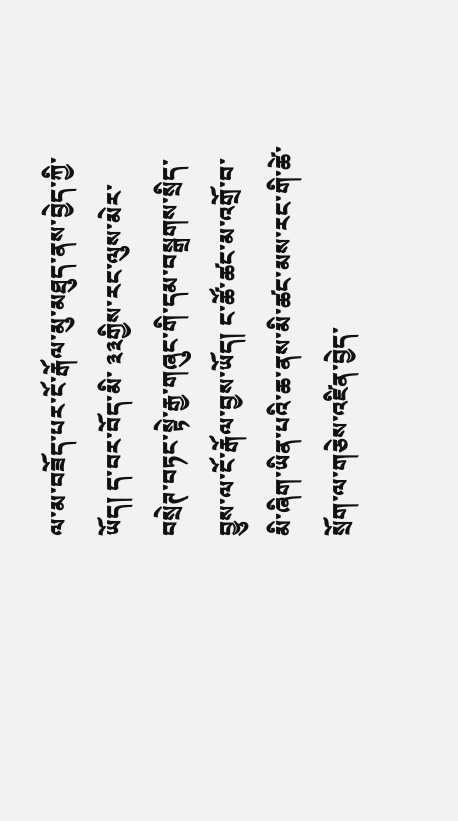ལ་མ་བཟོད་པར་ངོ་རྒོལ་མུ་མཐུད་ནས་བྱེད་ཀྱི་ཡོད། ད་བར་བོད་མི་ ༣༣གྱིས་རང་ལུས་མེར་བསྲེཊ་བཏང་སྟེ་རྒྱ་གཞུང་གི་དམ་བསྒྲགས་སྲིད་བྱུས་ལ་ངོ་རྒོལ་བྱས་ཡོད། ང་ཚོ་ཚང་མ་འགྲོ་བ་མི་ཞིག་ཡིན་པའི་ཆ་ནས་མི་ཚང་མས་རང་གི་ཚེ་སྲོག་ལ་གཅེས་འཛིན་བྱེད་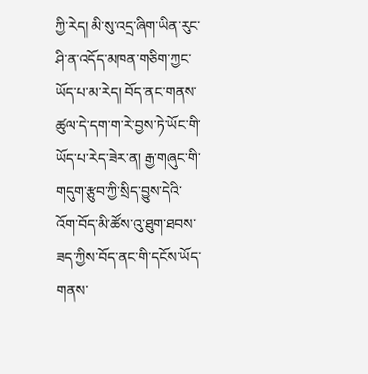ཀྱི་རེད། མི་སུ་འདྲ་ཞིག་ཡིན་རུང་ཤི་ན་འདོད་མཁན་གཅིག་ཀྱང་ཡོད་པ་མ་རེད། བོད་ནང་གནས་ཚུལ་དེ་དག་ག་རེ་བྱས་ཏེ་ཡོང་གི་ཡོད་པ་རེད་ཟེར་ན། རྒྱ་གཞུང་གི་གདུག་རྩུབ་ཀྱི་སྲིད་བྱུས་དེའི་འོག་བོད་མི་ཚོས་འུ་ཐུག་ཐབས་ཟད་ཀྱིས་བོད་ནང་གི་དངོས་ཡོད་གནས་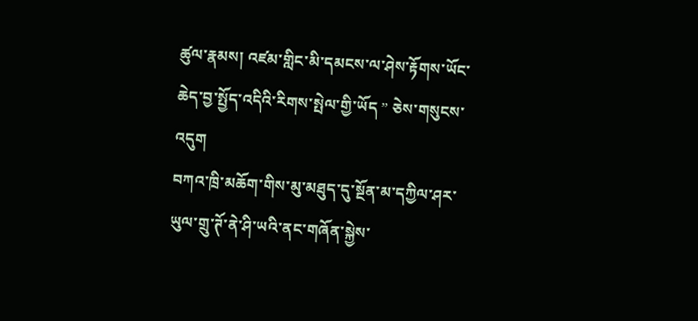ཚུལ་རྣམས། འཛམ་གླིང་མི་དམངས་ལ་ཤེས་རྟོགས་ཡོང་ཆེད་བྱ་སྤྱོད་འདིའི་རིགས་སྤེལ་གྱི་ཡོད ” ཅེས་གསུངས་འདུག
བཀའ་ཁྲི་མཆོག་གིས་མུ་མཐུད་དུ་སྔོན་མ་དཀྱིལ་ཤར་ཡུལ་གྲུ་ཊོ་ནེ་ཤི་ཡའི་ནང་གཞོན་སྐྱེས་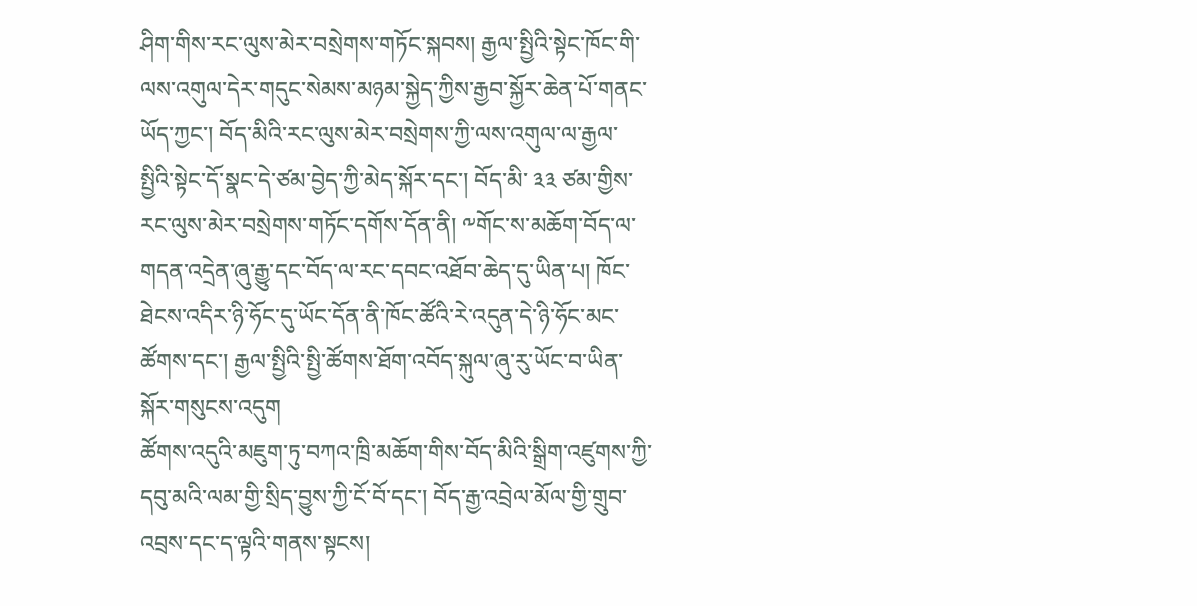ཤིག་གིས་རང་ལུས་མེར་བསྲེགས་གཏོང་སྐབས། རྒྱལ་སྤྱིའི་སྟེང་ཁོང་གི་ལས་འགུལ་དེར་གདུང་སེམས་མཉམ་སྐྱེད་ཀྱིས་རྒྱབ་སྐྱོར་ཆེན་པོ་གནང་ཡོད་ཀྱང་། བོད་མིའི་རང་ལུས་མེར་བསྲེགས་ཀྱི་ལས་འགུལ་ལ་རྒྱལ་སྤྱིའི་སྟེང་དོ་སྣང་དེ་ཙམ་བྱེད་ཀྱི་མེད་སྐོར་དང་། བོད་མི་ ༣༣ ཙམ་གྱིས་རང་ལུས་མེར་བསྲེགས་གཏོང་དགོས་དོན་ནི། ༸གོང་ས་མཆོག་བོད་ལ་གདན་འདྲེན་ཞུ་རྒྱུ་དང་བོད་ལ་རང་དབང་འཐོབ་ཆེད་དུ་ཡིན་པ། ཁོང་ཐེངས་འདིར་ཉི་ཧོང་དུ་ཡོང་དོན་ནི་ཁོང་ཚོའི་རེ་འདུན་དེ་ཉི་ཧོང་མང་ཚོགས་དང་། རྒྱལ་སྤྱིའི་སྤྱི་ཚོགས་ཐོག་འབོད་སྐུལ་ཞུ་རུ་ཡོང་བ་ཡིན་སྐོར་གསུངས་འདུག
ཚོགས་འདུའི་མཇུག་ཏུ་བཀའ་ཁྲི་མཆོག་གིས་བོད་མིའི་སྒྲིག་འཛུགས་ཀྱི་དབུ་མའི་ལམ་གྱི་སྲིད་བྱུས་ཀྱི་ངོ་བོ་དང་། བོད་རྒྱ་འབྲེལ་མོལ་གྱི་གྲུབ་འབྲས་དང་ད་ལྟའི་གནས་སྟངས།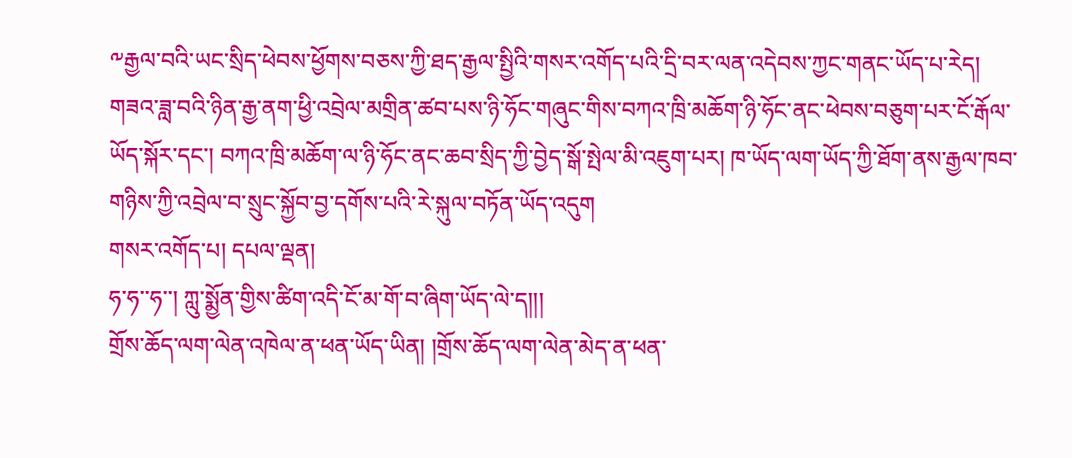༸རྒྱལ་བའི་ཡང་སྲིད་ཕེབས་ཕྱོགས་བཅས་ཀྱི་ཐད་རྒྱལ་སྤྱིའི་གསར་འགོད་པའི་དྲི་བར་ལན་འདེབས་ཀྱང་གནང་ཡོད་པ་རེད།
གཟའ་ཟླ་བའི་ཉིན་རྒྱ་ནག་ཕྱི་འབྲེལ་མགྲིན་ཚབ་པས་ཉི་ཧོང་གཞུང་གིས་བཀའ་ཁྲི་མཆོག་ཉི་ཧོང་ནང་ཕེབས་བཅུག་པར་ངོ་རྒོལ་ཡོད་སྐོར་དང་། བཀའ་ཁྲི་མཆོག་ལ་ཉི་ཧོང་ནང་ཆབ་སྲིད་ཀྱི་བྱེད་སྒོ་སྤེལ་མི་འཇུག་པར། ཁ་ཡོད་ལག་ཡོད་ཀྱི་ཐོག་ནས་རྒྱལ་ཁབ་གཉིས་ཀྱི་འབྲེལ་བ་སྲུང་སྐྱོབ་བྱ་དགོས་པའི་རེ་སྐུལ་བཏོན་ཡོད་འདུག
གསར་འགོད་པ། དཔལ་ལྡན།
ཧ་ཧ་་ཧ་་། ཀླུ་སྨྱོན་གྱིས་ཚིག་འདི་ངོ་མ་གོ་བ་ཞིག་ཡོད་ལེ་ད།།།
གྲོས་ཆོད་ལག་ལེན་འཁེལ་ན་ཕན་ཡོད་ཡིན། །གྲོས་ཆོད་ལག་ལེན་མེད་ན་ཕན་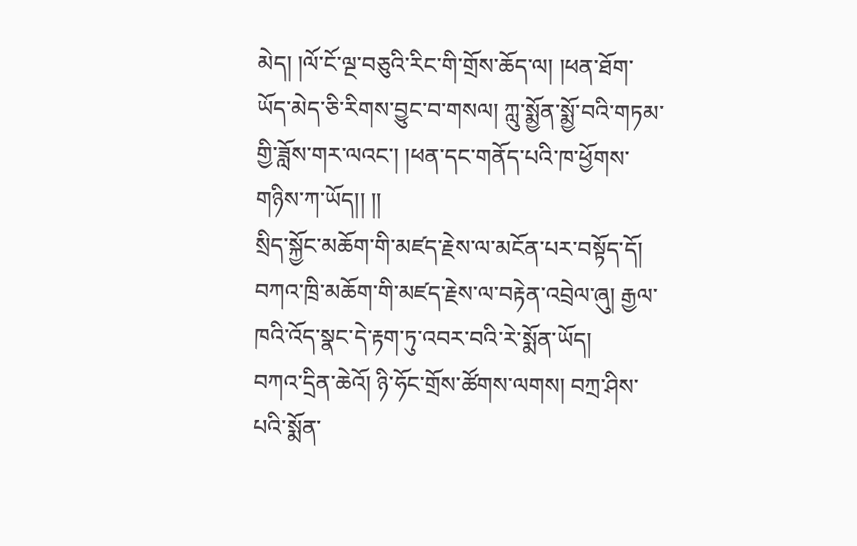མེད། །ལོ་ངོ་ལྔ་བཅུའི་རིང་གི་གྲོས་ཆོད་ལ། །ཕན་ཐོག་ཡོད་མེད་ཅི་རིགས་བྱུང་བ་གསལ། ཀླུ་སྨྱོན་སྨྱོ་བའི་གཏམ་གྱི་ཟློས་གར་ལའང་། །ཕན་དང་གནོད་པའི་ཁ་ཕྱོགས་གཉིས་ཀ་ཡོད།། །།
སྲིད་སྐྱོང་མཆོག་གི་མཛད་རྗེས་ལ་མངོན་པར་བསྟོད་དོ།
བཀའ་ཁྲི་མཆོག་གི་མཛད་རྗེས་ལ་བརྟེན་འབྲེལ་ཞུ། རྒྱལ་ཁའི་འོད་སྣང་དེ་རྟག་ཏུ་འབར་བའི་རེ་སྨོན་ཡོད།
བཀའ་དྲིན་ཆེའོ། ཉི་ཧོང་གྲོས་ཚོགས་ལགས། བཀྲ་ཤིས་པའི་སྨོན་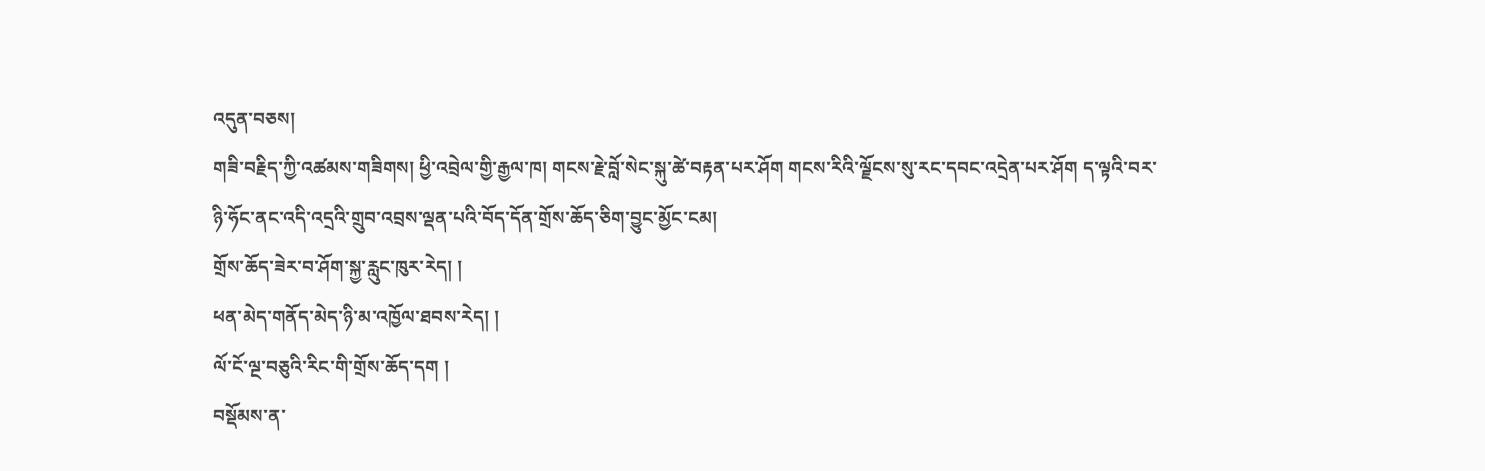འདུན་བཅས།
གཟི་བརྗིད་ཀྱི་འཚམས་གཟིགས། ཕྱི་འབྲེལ་གྱི་རྒྱལ་ཁ། གངས་རྗེ་བློ་སེང་སྐུ་ཚེ་བརྟན་པར་ཤོག གངས་རིའི་ལྗོངས་སུ་རང་དབང་འདྲེན་པར་ཤོག ད་ལྟའི་བར་ཉི་ཧོང་ནང་འདི་འདྲའི་གྲུབ་འབྲས་ལྡན་པའི་བོད་དོན་གྲོས་ཆོད་ཅིག་བྱུང་མྱོང་ངམ།
གྲོས་ཆོད་ཟེར་བ་ཤོག་སྐྱ་རླུང་ཁུར་རེད། །
ཕན་མེད་གནོད་མེད་ཉི་མ་འཁྱོལ་ཐབས་རེད། །
ལོ་ངོ་ལྔ་བཅུའི་རིང་གི་གྲོས་ཆོད་དག །
བསྡོམས་ན་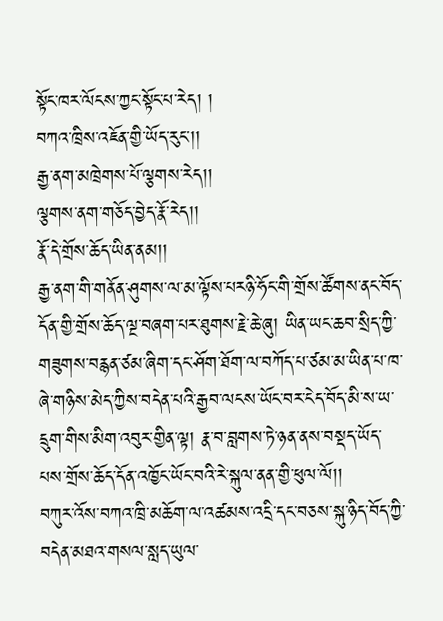སྟོང་ཁར་ལོངས་ཀྱང་སྟོང་པ་རེད། །
བཀའ་ཁྲིས་འཇོན་གྱི་ཡོད་རུང་།།
རྒྱ་ནག་མཁྲེགས་པོ་ལྕགས་རེད།།
ལྕགས་ནག་གཅོད་བྱེད་རྣོ་རེད།།
རྣོ་དེ་གྲོས་ཆོད་ཡིན་ནམ།།
རྒྱ་ནག་གི་གནོན་ཤུགས་ལ་མ་ལྟོས་པརཉི་ཧོང་གི་གྲོས་ཚོགས་ནང་བོད་དོན་གྱི་གྲོས་ཆོད་ལྔ་བཞག་པར་ཐུགས་རྗེ་ཆེ་ཞུ། ཡིན་ཡང་ཆབ་སྲིད་ཀྱི་གཟུགས་བརྙན་ཙམ་ཞིག་དང་ཤོག་ཐོག་ལ་བཀོད་པ་ཙམ་མ་ཡིན་པ་ཁ་ཞེ་གཉིས་མེད་ཀྱིས་བདེན་པའི་རྒྱབ་ལངས་ཡོང་བར་ངེད་བོད་མི་ས་ཡ་དྲུག་གིས་མིག་འབུར་གྱིན་ལྟ། རྣ་བ་བླགས་ཏེ་ཉན་ནས་བསྡད་ཡོད་པས་གྲོས་ཆོད་དོན་འཁྱོང་ཡོང་བའི་རེ་སྐུལ་ནན་གྱི་ཕུལ་ལོ།།
བཀུར་འོས་བཀའ་ཁྲི་མཆོག་ལ་འཚམས་འདྲི་དང་བཅས་སྐུ་ཉིད་བོད་ཀྱི་བདེན་མཐའ་གསལ་སླད་ཡུལ་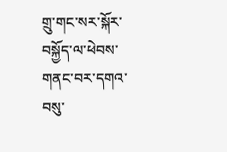གྲུ་གང་སར་སྐོར་བསྐྱོད་ལ་ཕེབས་གནང་བར་དགའ་བསུ་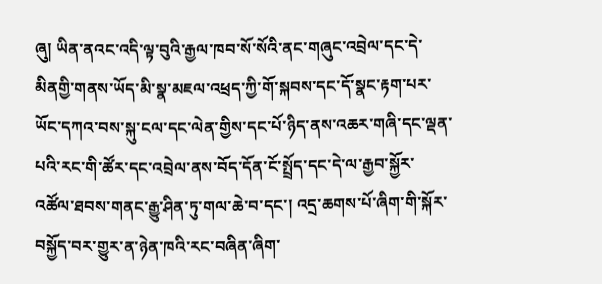ཞུ། ཡིན་ནའང་འདི་ལྟ་བུའི་རྒྱལ་ཁབ་སོ་སོའི་ནང་གཞུང་འབྲེལ་དང་དེ་མིནགྱི་གནས་ཡོད་མི་སྣ་མཇལ་འཕྲད་ཀྱི་གོ་སྐབས་དང་དོ་སྣང་རྟག་པར་ཡོང་དཀའ་བས་སྐུ་ངལ་དང་ལེན་གྱིས་དང་པོ་ཉིད་ནས་འཆར་གཞི་དང་ལྡན་པའི་རང་གི་ཚོར་དང་འབྲེལ་ནས་བོད་དོན་ངོ་སྤྲོད་དང་དེ་ལ་རྒྱབ་སྐྱོར་འཚོལ་ཐབས་གནང་རྒྱུ་ཤིན་ཏུ་གལ་ཆེ་བ་དང་། འདྲ་ཆགས་པོ་ཞིག་གི་སྐོར་བསྐྱོད་བར་གྱུར་ན་ཉེན་ཁའི་རང་བཞིན་ཞིག་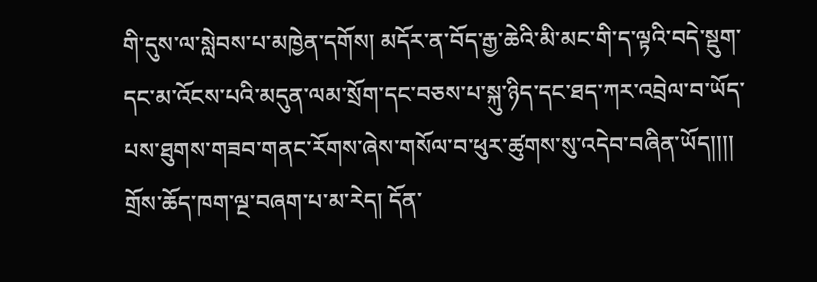གི་དུས་ལ་སླེབས་པ་མཁྱེན་དགོས། མདོར་ན་བོད་རྒྱ་ཆེའི་མི་མང་གི་ད་ལྟའི་བདེ་སྡུག་དང་མ་འོངས་པའི་མདུན་ལམ་སྲོག་དང་བཅས་པ་སྐུ་ཉིད་དང་ཐད་ཀར་འབྲེལ་བ་ཡོད་པས་ཐུགས་གཟབ་གནང་རོགས་ཞེས་གསོལ་བ་ཕུར་ཚུགས་སུ་འདེབ་བཞིན་ཡོད།།།།
གྲོས་ཆོད་ཁག་ལྔ་བཞག་པ་མ་རེད། དོན་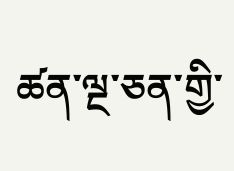ཚན་ལྔ་ཅན་གྱི་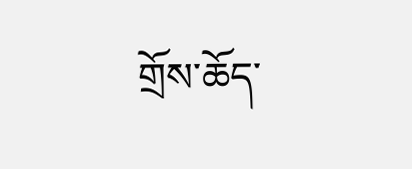གྲོས་ཆོད་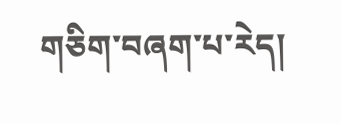གཅིག་བཞག་པ་རེད།